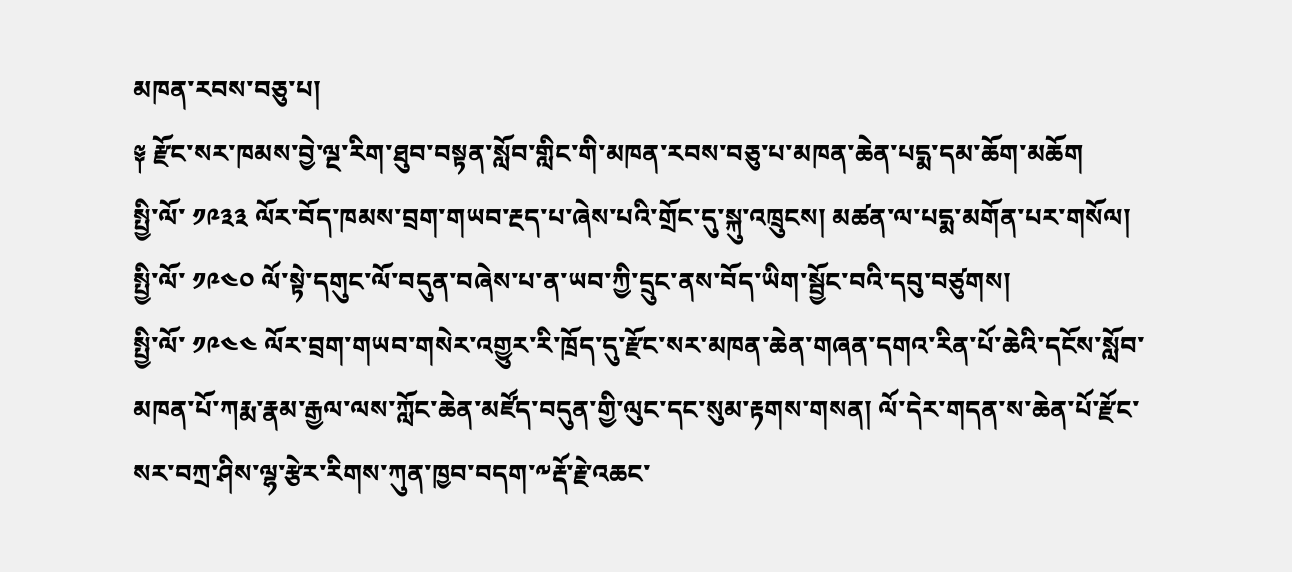མཁན་རབས་བཅུ་པ།
༈ རྫོང་སར་ཁམས་བྱེ་ལྔ་རིག་ཐུབ་བསྟན་སློབ་གླིང་གི་མཁན་རབས་བཅུ་པ་མཁན་ཆེན་པདྨ་དམ་ཆོག་མཆོག
སྤྱི་ལོ་ ༡༩༣༣ ལོར་བོད་ཁམས་བྲག་གཡབ་རྔད་པ་ཞེས་པའི་གྲོང་དུ་སྐུ་འཁྲུངས། མཚན་ལ་པདྨ་མགོན་པར་གསོལ། སྤྱི་ལོ་ ༡༩༤༠ ལོ་སྟེ་དགུང་ལོ་བདུན་བཞེས་པ་ན་ཡབ་ཀྱི་དྲུང་ནས་བོད་ཡིག་སྦྱོང་བའི་དབུ་བཙུགས།
སྤྱི་ལོ་ ༡༩༤༤ ལོར་བྲག་གཡབ་གསེར་འགྱུར་རི་ཁྲོད་དུ་རྫོང་སར་མཁན་ཆེན་གཞན་དགའ་རིན་པོ་ཆེའི་དངོས་སློབ་མཁན་པོ་ཀརྨ་རྣམ་རྒྱལ་ལས་ཀློང་ཆེན་མཛོད་བདུན་གྱི་ལུང་དང་སུམ་རྟགས་གསན། ལོ་དེར་གདན་ས་ཆེན་པོ་རྫོང་སར་བཀྲ་ཤིས་ལྷ་རྩེར་རིགས་ཀུན་ཁྱབ་བདག་༸རྡོ་རྗེ་འཆང་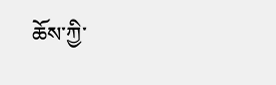ཆོས་ཀྱི་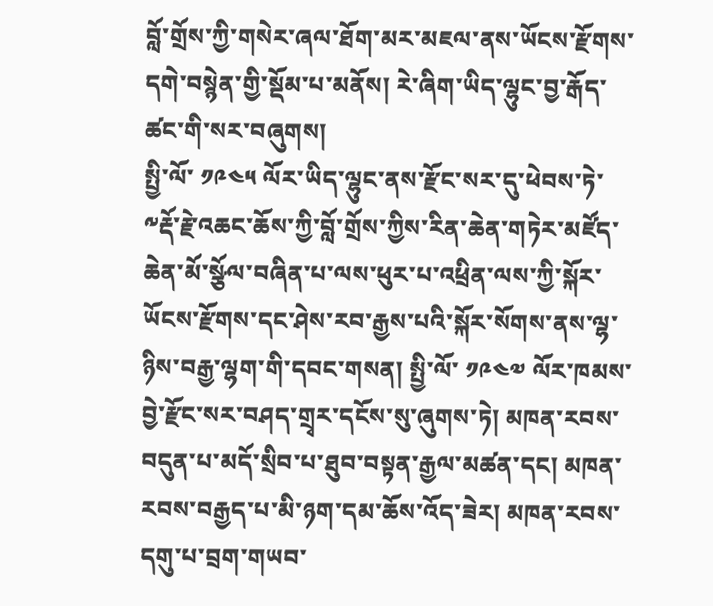བློ་གྲོས་ཀྱི་གསེར་ཞལ་ཐོག་མར་མཇལ་ནས་ཡོངས་རྫོགས་དགེ་བསྙེན་གྱི་སྡོམ་པ་མནོས། རེ་ཞིག་ཡིད་ལྷུང་བྱ་རྒོད་ཚང་གི་སར་བཞུགས།
སྤྱི་ལོ་ ༡༩༤༥ ལོར་ཡིད་ལྷུང་ནས་རྫོང་སར་དུ་ཕེབས་ཏེ་༸རྡོ་རྗེ་འཆང་ཆོས་ཀྱི་བློ་གྲོས་ཀྱིས་རིན་ཆེན་གཏེར་མཛོད་ཆེན་མོ་སྩོལ་བཞིན་པ་ལས་ཕུར་པ་འཕྲིན་ལས་ཀྱི་སྐོར་ཡོངས་རྫོགས་དང་ཤེས་རབ་རྒྱས་པའི་སྐོར་སོགས་ནས་ལྷ་ཉིས་བརྒྱ་ལྷག་གི་དབང་གསན། སྤྱི་ལོ་ ༡༩༤༧ ལོར་ཁམས་བྱེ་རྫོང་སར་བཤད་གྲྭར་དངོས་སུ་ཞུགས་ཏེ། མཁན་རབས་བདུན་པ་མདོ་སྲིབ་པ་ཐུབ་བསྟན་རྒྱལ་མཚན་དང། མཁན་རབས་བརྒྱད་པ་མི་ཉག་དམ་ཆོས་འོད་ཟེར། མཁན་རབས་དགུ་པ་བྲག་གཡབ་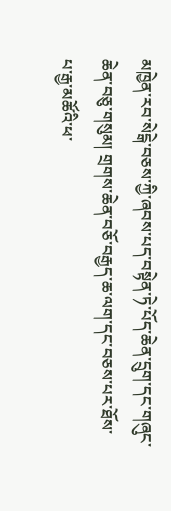མཁྱེན་རབ་སེངྒེ་བཅས་ཀྱི་ཞབས་པད་བསྟེན་ཏེ་པོད་ཆེན་དྲུག་དང་གཞུང་ཆེན་བཅུ་གསུམ། གྲགས་ཆེན་བཅོ་བརྒྱད་ཆ་ལག་དང་བཅས་པར་ཐོས་པ་རྒྱ་མཚོའི་ཕ་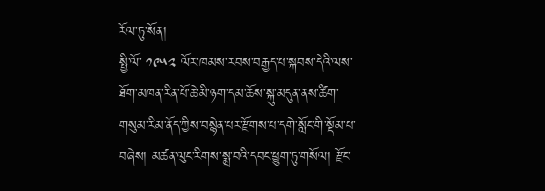རོལ་ཏུ་སོན།
སྤྱི་ལོ་ ༡༩༥༢ ལོར་ཁམས་རབས་བརྒྱད་པ་སྐབས་དེའི་ལས་ཐོག་མཁན་རིན་པོ་ཆེ་མི་ཉག་དམ་ཆོས་སྐུ་མདུན་ནས་ཚིག་གསུམ་རིམ་ནོད་ཀྱིས་བསྙེན་པར་རྫོགས་པ་དགེ་སློང་གི་སྡོམ་པ་བཞེས། མཚན་ལུང་རིགས་སྨྲ་བའི་དབང་ཕྱུག་ཏུ་གསོལ། རྫོང་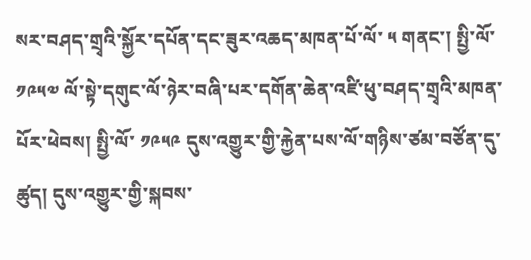སར་བཤད་གྲྭའི་སྐྱོར་དཔོན་དང་ཟུར་འཆད་མཁན་པོ་ལོ་ ༥ གནང་། སྤྱི་ལོ་ ༡༩༥༧ ལོ་སྟེ་དགུང་ལོ་ཉེར་བཞི་པར་དགོན་ཆེན་འཛི་ཕུ་བཤད་གྲྭའི་མཁན་པོར་ཕེབས། སྤྱི་ལོ་ ༡༩༥༩ དུས་འགྱུར་གྱི་རྐྱེན་པས་ལོ་གཉིས་ཙམ་བཙོན་དུ་ཚུད། དུས་འགྱུར་གྱི་སྐབས་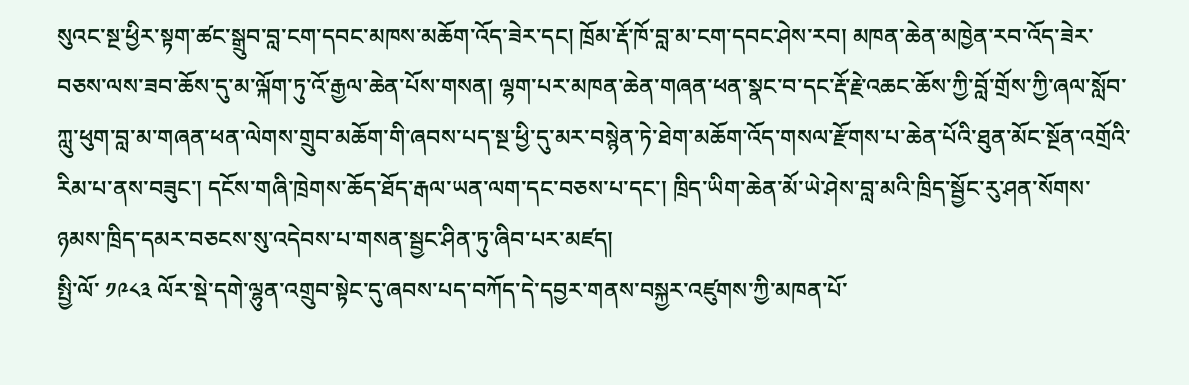སུའང་སྔ་ཕྱིར་སྟག་ཚང་སྒྲུབ་བླ་ངག་དབང་མཁས་མཆོག་འོད་ཟེར་དང། ཁྲོམ་རྡོ་ཁོ་བླ་མ་ངག་དབང་ཤེས་རབ། མཁན་ཆེན་མཁྱེན་རབ་འོད་ཟེར་བཅས་ལས་ཟབ་ཆོས་དུ་མ་ལྐོག་ཏུ་འོ་རྒྱལ་ཆེན་པོས་གསན། ལྷག་པར་མཁན་ཆེན་གཞན་ཕན་སྣང་བ་དང་རྡོ་རྗེ་འཆང་ཆོས་ཀྱི་བློ་གྲོས་ཀྱི་ཞལ་སློབ་ཀླུ་ཕུག་བླ་མ་གཞན་ཕན་ལེགས་གྲུབ་མཆོག་གི་ཞབས་པད་སྔ་ཕྱི་དུ་མར་བསྙེན་ཏེ་ཐེག་མཆོག་འོད་གསལ་རྫོགས་པ་ཆེན་པོའི་ཐུན་མོང་སྔོན་འགྲོའི་རིམ་པ་ནས་བཟུང་། དངོས་གཞི་ཁྲེགས་ཆོད་ཐོད་རྒལ་ཡན་ལག་དང་བཅས་པ་དང་། ཁྲིད་ཡིག་ཆེན་མོ་ཡེ་ཤེས་བླ་མའི་ཁྲིད་སྦྱོང་རུ་ཤན་སོགས་ཉམས་ཁྲིད་དམར་བཅངས་སུ་འདེབས་པ་གསན་སྦྱང་ཤིན་ཏུ་ཞིབ་པར་མཛད།
སྤྱི་ལོ་ ༡༩༨༣ ལོར་སྡེ་དགེ་ལྷུན་འགྲུབ་སྟེང་དུ་ཞབས་པད་བཀོད་དེ་དབྱར་གནས་བསྐྱར་འཛུགས་ཀྱི་མཁན་པོ་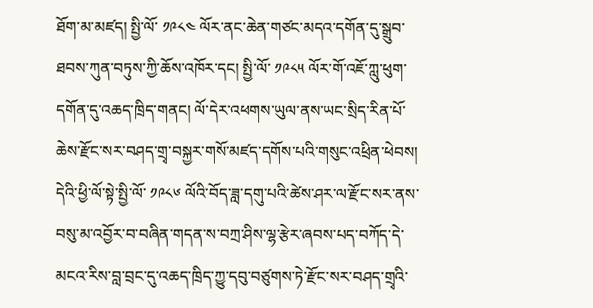ཐོག་མ་མཛད། སྤྱི་ལོ་ ༡༩༨༤ ལོར་ནང་ཆེན་གཙང་མདའ་དགོན་དུ་སྒྲུབ་ཐབས་ཀུན་བཏུས་ཀྱི་ཆོས་འཁོར་དང། སྤྱི་ལོ་ ༡༩༨༥ ལོར་གོ་འཇོ་ཀླུ་ཕུག་དགོན་དུ་འཆད་ཁྲིད་གནང། ལོ་དེར་འཕགས་ཡུལ་ནས་ཡང་སྲིད་ཪིན་པོ་ཆེས་རྫོང་སར་བཤད་གྲྭ་བསྐྱར་གསོ་མཛད་དགོས་པའི་གསུང་འཕྲིན་ཕེབས། དེའི་ཕྱི་ལོ་སྟེ་སྤྱི་ལོ་ ༡༩༨༦ ལོའི་བོད་ཟླ་དགུ་པའི་ཚེས་ཤར་ལ་རྫོང་སར་ནས་བསུ་མ་འབྱོར་བ་བཞིན་གདན་ས་བཀྲ་ཤིས་ལྷ་རྩེར་ཞབས་པད་བཀོད་དེ་མངའ་རིས་བླ་བྲང་དུ་འཆད་ཁྲིད་ཀྱུ་དབུ་བཙུགས་ཏེ་རྫོང་སར་བཤད་གྲྭའི་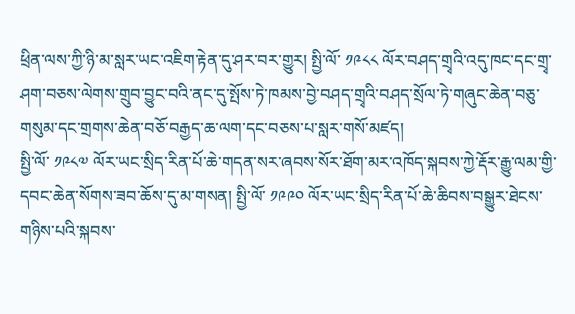ཕྲིན་ལས་ཀྱི་ཉི་མ་སླར་ཡང་འཇིག་རྟེན་དུ་ཤར་བར་གྱུར། སྤྱི་ལོ་ ༡༩༨༨ ལོར་བཤད་གྲྭའི་འདུ་ཁང་དང་གྲྭ་ཤག་བཅས་ལེགས་གྲུབ་བྱུང་བའི་ནང་དུ་སྤོས་ཏེ་ཁམས་བྱེ་བཤད་གྲྭའི་བཤད་སྲོལ་ཏེ་གཞུང་ཆེན་བཅུ་གསུམ་དང་གྲགས་ཆེན་བཅོ་བརྒྱད་ཆ་ལག་དང་བཅས་པ་སླར་གསོ་མཛད།
སྤྱི་ལོ་ ༡༩༨༧ ལོར་ཡང་སྲིད་རིན་པོ་ཆེ་གདན་སར་ཞབས་སོར་ཐོག་མར་འཁོད་སྐབས་ཀྱེ་རྡོར་རྒྱུ་ལམ་གྱི་དབང་ཆེན་སོགས་ཟབ་ཆོས་དུ་མ་གསན། སྤྱི་ལོ་ ༡༩༩༠ ལོར་ཡང་སྲིད་རིན་པོ་ཆེ་ཆིབས་བསྒྱུར་ཐེངས་གཉིས་པའི་སྐབས་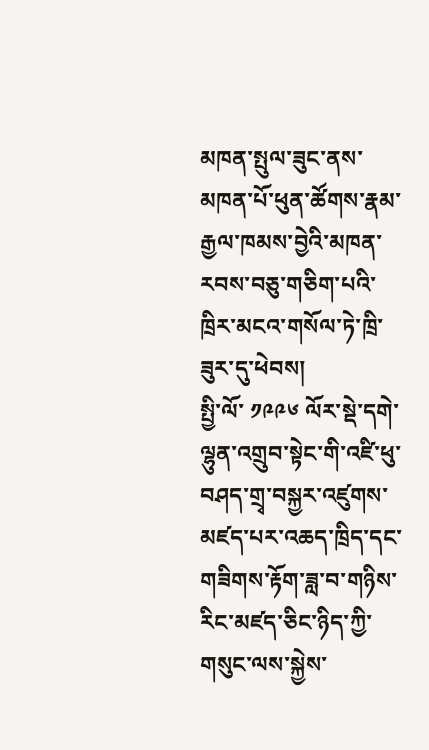མཁན་སྤུལ་ཟུང་ནས་མཁན་པོ་ཕུན་ཚོགས་རྣམ་རྒྱལ་ཁམས་བྱེའི་མཁན་རབས་བཅུ་གཅིག་པའི་ཁྲིར་མངའ་གསོལ་ཏེ་ཁྲི་ཟུར་དུ་ཕེབས།
སྤྱི་ལོ་ ༡༩༩༦ ལོར་སྡེ་དགེ་ལྷུན་འགྲུབ་སྟེང་གི་འཛི་ཕུ་བཤད་གྲྭ་བསྐྱར་འཛུགས་མཛད་པར་འཆད་ཁྲིད་དང་གཟིགས་རྟོག་ཟླ་བ་གཉིས་རིང་མཛད་ཅིང་ཉིད་ཀྱི་གསུང་ལས་སྐྱེས་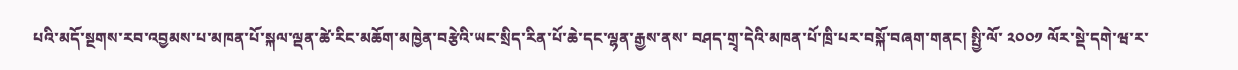པའི་མདོ་སྔགས་རབ་འབྱམས་པ་མཁན་པོ་སྐལ་ལྡན་ཚེ་རིང་མཆོག་མཁྱེན་བརྩེའི་ཡང་སྲིད་རིན་པོ་ཆེ་དང་ལྷན་རྒྱས་ནས་ བཤད་གྲྭ་དེའི་མཁན་པོ་ཁྲི་པར་བསྐོ་བཞག་གནང། སྤྱི་ལོ་ ༢༠༠༡ ལོར་སྡེ་དགེ་ཝ་ར་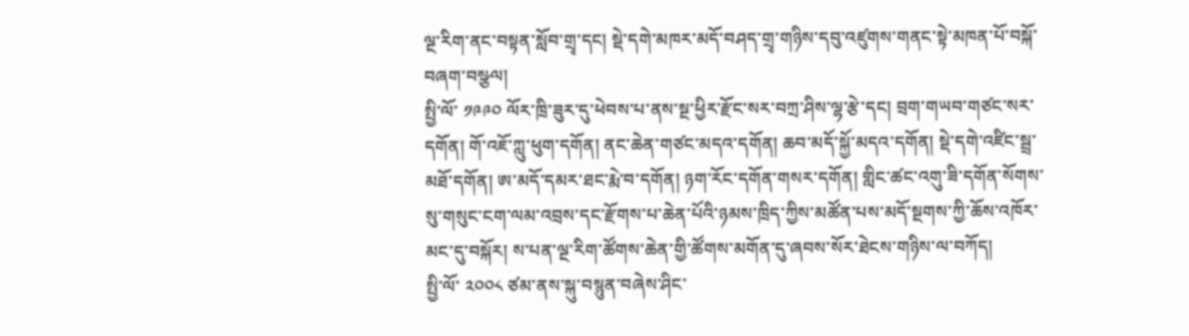ལྔ་རིག་ནང་བསྟན་སློབ་གྲྭ་དང། སྡེ་དགེ་མཁར་མདོ་བཤད་གྲྭ་གཉིས་དབུ་འཛུགས་གནང་སྟེ་མཁན་པོ་བསྐོ་བཞག་བསྩལ།
སྤྱི་ལོ་ ༡༩༩༠ ལོར་ཁྲི་ཟུར་དུ་ཕེབས་པ་ནས་སྔ་ཕྱིར་རྫོང་སར་བཀྲ་ཤིས་ལྷ་རྩེ་དང། བྲག་གཡབ་གཙང་སར་དགོན། གོ་འཇོ་ཀླུ་ཕུག་དགོན། ནང་ཆེན་གཙང་མདའ་དགོན། ཆབ་མདོ་སྐྱོ་མདའ་དགོན། སྡེ་དགེ་འཛིང་སྦྲ་མཐོ་དགོན། ཨ་མདོ་དམར་ཐང་རྨེ་བ་དགོན། ཉག་རོང་དགོན་གསར་དགོན། གླིང་ཚང་འགུ་ཟི་དགོན་སོགས་སུ་གསུང་ངག་ལམ་འབྲས་དང་རྫོགས་པ་ཆེན་པོའི་ཉམས་ཁྲིད་ཀྱིས་མཚོན་པས་མདོ་སྔགས་ཀྱི་ཆོས་འཁོར་མང་དུ་བསྐོར། ས་པན་ལྔ་རིག་ཚོགས་ཆེན་གྱི་ཚོགས་མགོན་དུ་ཞབས་སོར་ཐེངས་གཉིས་ལ་བཀོད།
སྤྱི་ལོ་ ༢༠༠༨ ཙམ་ནས་སྐུ་བསྙུན་བཞེས་ཤིང་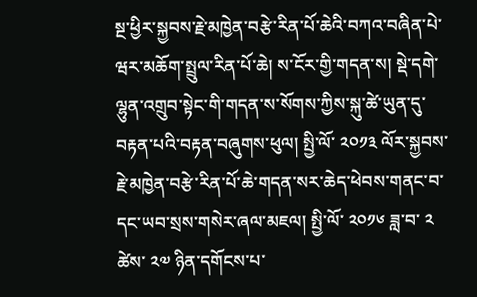སྔ་ཕྱིར་སྐྱབས་རྗེ་མཁྱེན་བརྩེ་རིན་པོ་ཆེའི་བཀའ་བཞིན་པེ་ཝར་མཆོག་སྤྲུལ་རིན་པོ་ཆེ། ས་ངོར་གྱི་གདན་ས། སྡེ་དགེ་ལྷུན་འགྲུབ་སྟེང་གི་གདན་ས་སོགས་ཀྱིས་སྐུ་ཚེ་ཡུན་དུ་བརྟན་པའི་བརྟན་བཞུགས་ཕུལ། སྤྱི་ལོ་ ༢༠༡༣ ལོར་སྐྱབས་རྗེ་མཁྱེན་བརྩེ་རིན་པོ་ཆེ་གདན་སར་ཆེད་ཕེབས་གནང་བ་དང་ཡབ་སྲས་གསེར་ཞལ་མཇལ། སྤྱི་ལོ་ ༢༠༡༦ ཟླ་བ་ ༢ ཚེས་ ༢༧ ཉིན་དགོངས་པ་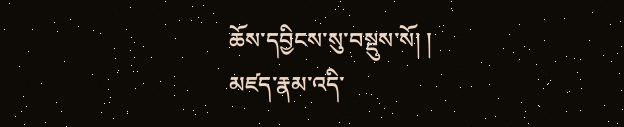ཆོས་དབྱིངས་སུ་བསྡུས་སོ། །
མཛད་རྣམ་འདི་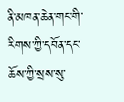ནི་མཁན་ཆེན་གང་གི་རིགས་ཀྱི་དབོན་དང་ཆོས་ཀྱི་སྲས་སུ་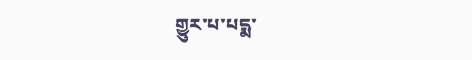གྱུར་པ་པདྨ་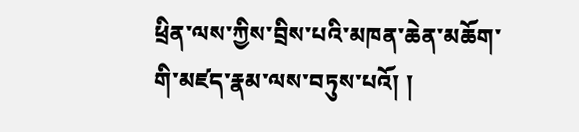ཕྲིན་ལས་ཀྱིས་བྲིས་པའི་མཁན་ཆེན་མཆོག་གི་མཛད་རྣམ་ལས་བཏུས་པའོ། །